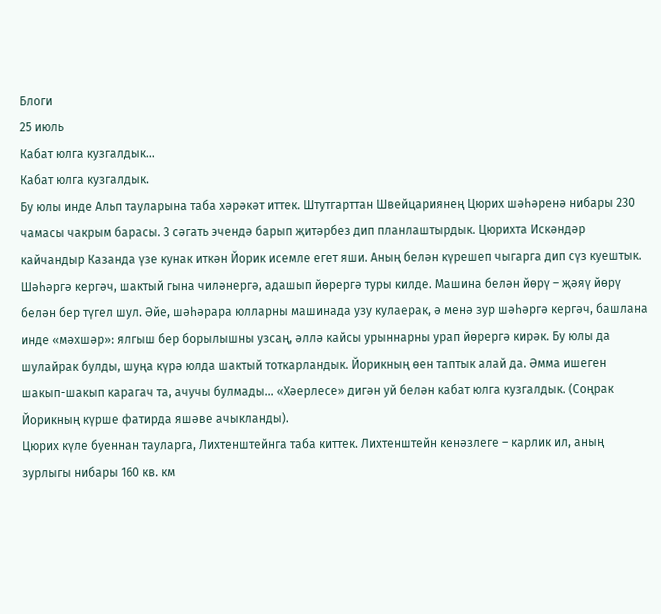Блоги
25 июль
Кабат юлга кузгалдык...
Кабат юлга кузгалдык.
Бу юлы инде Альп тауларына таба хәрәкәт иттек. Штутгарттан Швейцариянең Цюрих шәһәренә нибары 230 чамасы чакрым барасы. 3 сәгать эчендә барып җитәрбез дип планлаштырдык. Цюрихта Искәндәр кайчандыр Казанда үзе кунак иткән Йорик исемле егет яши. Аның белән күрешеп чыгарга дип сүз куештык. Шәһәргә кергәч, шактый гына чиләнергә, адашып йөрергә туры килде. Машина белән йөрү – җәяү йөрү белән бер түгел шул. Әйе, шәһәрара юлларны машинада узу кулаерак, ә менә зур шәһәргә кергәч, башлана инде «мәхшәр»: ялгыш бер борылышны узсаң, әллә кайсы урыннарны урап йөрергә кирәк. Бу юлы да шулайрак булды, шуңа күрә юлда шактый тоткарландык. Йорикның өен таптык алай да. Әмма ишеген шакып-шакып карагач та, ачучы булмады... «Хәерлесе» дигән уй белән кабат юлга кузгалдык. (Соңрак Йорикның күрше фатирда яшәве ачыкланды).
Цюрих күле буеннан тауларга, Лихтенштейнга таба киттек. Лихтенштейн кенәзлеге – карлик ил, аның зурлыгы нибары 160 кв. км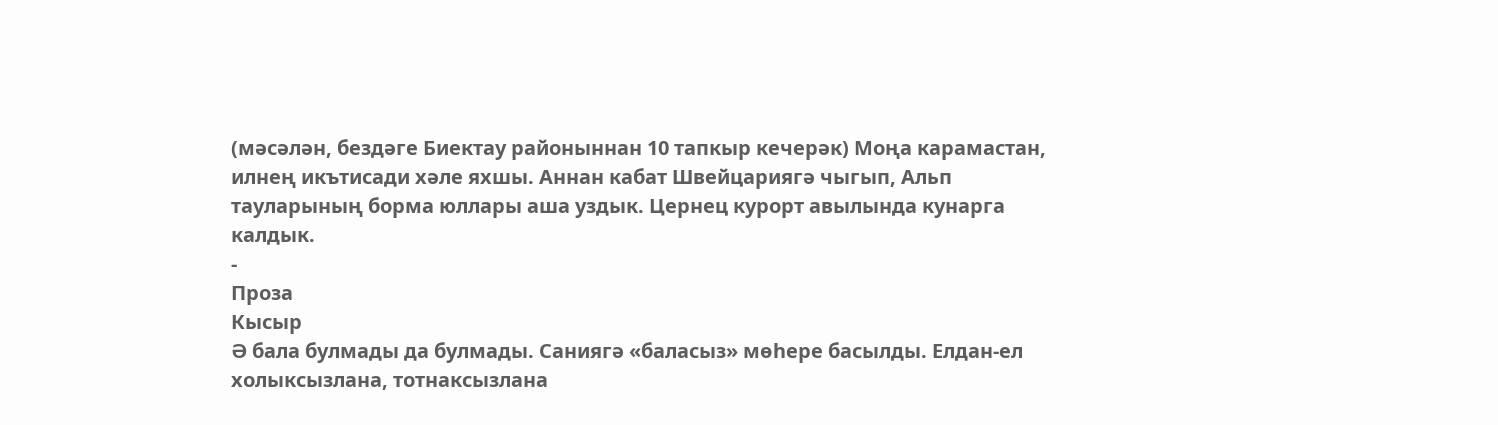(мәсәлән, бездәге Биектау районыннан 10 тапкыр кечерәк) Моңа карамастан, илнең икътисади хәле яхшы. Аннан кабат Швейцариягә чыгып, Альп тауларының борма юллары аша уздык. Цернец курорт авылында кунарга калдык.
-
Проза
Кысыр
Ә бала булмады да булмады. Саниягә «баласыз» мөһере басылды. Елдан-ел холыксызлана, тотнаксызлана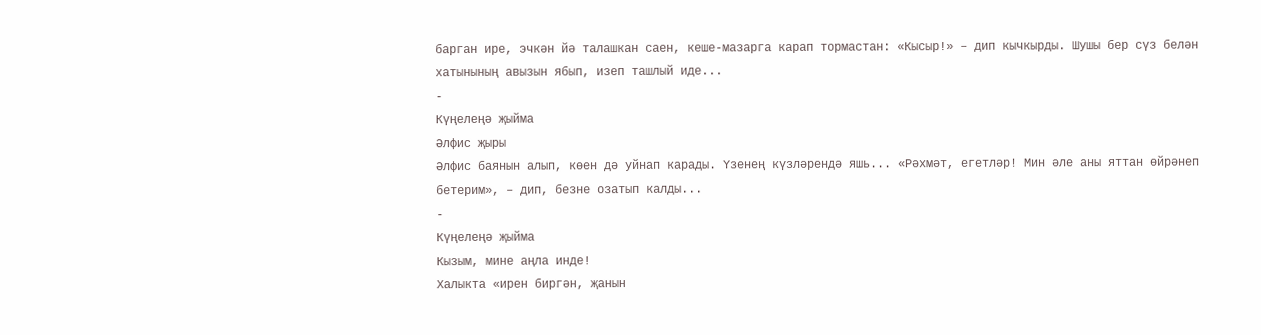барган ире, эчкән йә талашкан саен, кеше-мазарга карап тормастан: «Кысыр!» – дип кычкырды. Шушы бер сүз белән хатынының авызын ябып, изеп ташлый иде...
-
Күңелеңә җыйма
Әлфис җыры
Әлфис баянын алып, көен дә уйнап карады. Үзенең күзләрендә яшь... «Рәхмәт, егетләр! Мин әле аны яттан өйрәнеп бетерим», – дип, безне озатып калды...
-
Күңелеңә җыйма
Кызым, мине аңла инде!
Халыкта «ирен биргән, җанын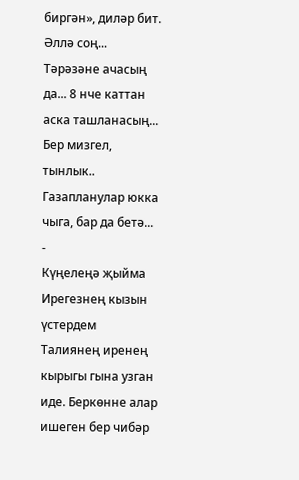биргән», диләр бит. Әллә соң... Тәрәзәне ачасың да... 8 нче каттан аска ташланасың... Бер мизгел, тынлык.. Газапланулар юкка чыга, бар да бетә...
-
Күңелеңә җыйма
Ирегезнең кызын үстердем
Талиянең иренең кырыгы гына узган иде. Беркөнне алар ишеген бер чибәр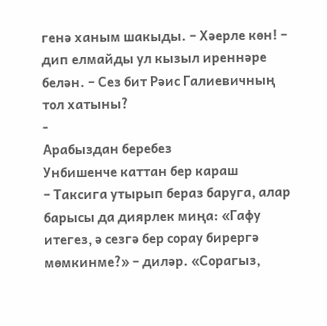генә ханым шакыды. – Хәерле көн! – дип елмайды ул кызыл иреннәре белән. – Сез бит Рәис Галиевичның тол хатыны?
-
Арабыздан беребез
Унбишенче каттан бер караш
– Таксига утырып бераз баруга, алар барысы да диярлек миңа: «Гафу итегез, ә сезгә бер сорау бирергә мөмкинме?» – диләр. «Сорагыз,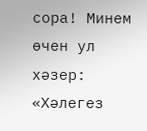сора! Минем өчен ул хәзер: «Хәлегез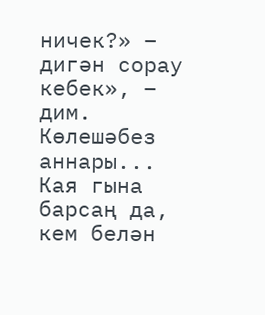ничек?» – дигән сорау кебек», – дим. Көлешәбез аннары... Кая гына барсаң да, кем белән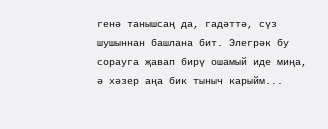генә танышсаң да, гадәттә, сүз шушыннан башлана бит. Элегрәк бу сорауга җавап бирү ошамый иде миңа, ә хәзер аңа бик тыныч карыйм...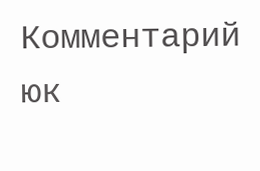Комментарий юк